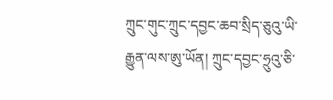ཀྲུང་གུང་ཀྲུང་དབྱང་ཆབ་སྲིད་ཅུའུ་ཡི་རྒྱུན་ལས་ཨུ་ཡོན། ཀྲུང་དབྱང་ཧྲུའུ་ཅི་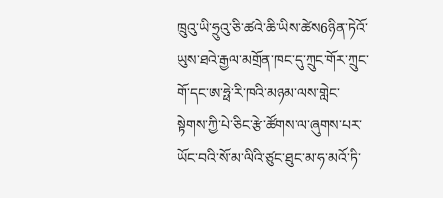ཁྲུའུ་ཡི་ཧྲུའུ་ཅི་ཚའེ་ཆི་ཡིས་ཚེས6ཉིན་ཏེའོ་ཡུས་ཐའེ་རྒྱལ་མགྲོན་ཁང་དུ་ཀྲུང་གོར་ཀྲུང་གོ་དང་ཨ་ཧྥེ་རི་ཁའི་མཉམ་ལས་གླེང་སྟེགས་ཀྱི་པེ་ཅིང་རྩེ་ཚོགས་ལ་ཞུགས་པར་ཡོང་བའི་སོ་མ་ལིའི་ཙུང་ཐུང་མ་ཧ་མའོ་ཏི་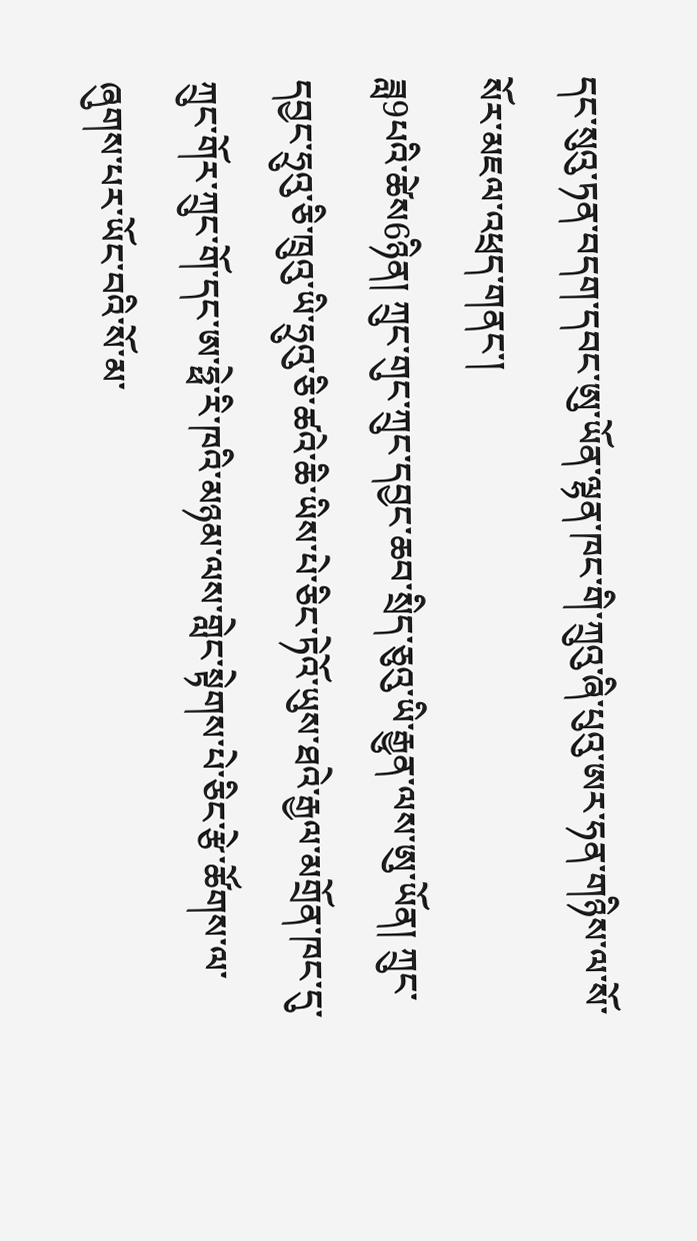དང་སུའུ་ཏན་བདག་དབང་ཨུ་ཡོན་ལྷན་ཁང་གི་ཀྲུའུ་ཞི་པུའུ་ཨར་ཧན་གཉིས་ལ་སོ་སོར་མཇལ་འཕྲད་གནང་།
ཟླ9པའི་ཚེས6ཉིན། ཀྲུང་གུང་ཀྲུང་དབྱང་ཆབ་སྲིད་ཅུའུ་ཡི་རྒྱུན་ལས་ཨུ་ཡོན། ཀྲུང་དབྱང་ཧྲུའུ་ཅི་ཁྲུའུ་ཡི་ཧྲུའུ་ཅི་ཚའེ་ཆི་ཡིས་པེ་ཅིང་ཏེའོ་ཡུས་ཐའེ་རྒྱལ་མགྲོན་ཁང་དུ་ཀྲུང་གོར་ཀྲུང་གོ་དང་ཨ་ཧྥེ་རི་ཁའི་མཉམ་ལས་གླེང་སྟེགས་པེ་ཅིང་རྩེ་ཚོགས་ལ་ཞུགས་པར་ཡོང་བའི་སོ་མ་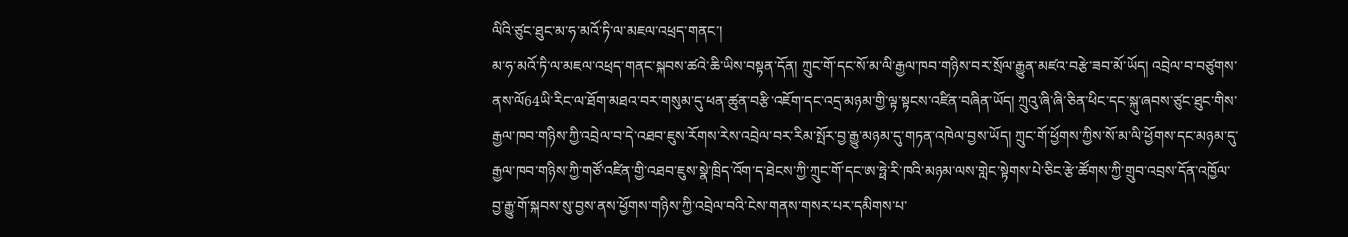ལིའི་ཙུང་ཐུང་མ་ཧ་མའོ་ཏི་ལ་མཇལ་འཕྲད་གནང་།
མ་ཧ་མའོ་ཏི་ལ་མཇལ་འཕྲད་གནང་སྐབས་ཚའེ་ཆི་ཡིས་བསྟན་དོན། ཀྲུང་གོ་དང་སོ་མ་ལི་རྒྱལ་ཁབ་གཉིས་བར་སྲོལ་རྒྱུན་མཛའ་བརྩེ་ཟབ་མོ་ཡོད། འབྲེལ་བ་བཙུགས་ནས་ལོ64ཡི་རིང་ལ་ཐོག་མཐའ་བར་གསུམ་དུ་ཕན་ཚུན་བརྩི་འཇོག་དང་འདྲ་མཉམ་གྱི་ལྟ་སྟངས་འཛིན་བཞིན་ཡོད། ཀྲུའུ་ཞི་ཞི་ཅིན་ཕིང་དང་སྐུ་ཞབས་ཙུང་ཐུང་གིས་རྒྱལ་ཁབ་གཉིས་ཀྱི་འབྲེལ་བ་དེ་འཐབ་ཇུས་རོགས་རེས་འབྲེལ་བར་རིམ་སྤོར་བྱ་རྒྱུ་མཉམ་དུ་གཏན་འཁེལ་བྱས་ཡོད། ཀྲུང་གོ་ཕྱོགས་ཀྱིས་སོ་མ་ལི་ཕྱོགས་དང་མཉམ་དུ་རྒྱལ་ཁབ་གཉིས་ཀྱི་གཙོ་འཛིན་གྱི་འཐབ་ཇུས་སྣེ་ཁྲིད་འོག་ད་ཐེངས་ཀྱི་ཀྲུང་གོ་དང་ཨ་ཧྥེ་རི་ཁའི་མཉམ་ལས་གླེང་སྟེགས་པེ་ཅིང་རྩེ་ཚོགས་ཀྱི་གྲུབ་འབྲས་དོན་འཁྱོལ་བྱ་རྒྱུ་གོ་སྐབས་སུ་བྱས་ནས་ཕྱོགས་གཉིས་ཀྱི་འབྲེལ་བའི་ངེས་གནས་གསར་པར་དམིགས་པ་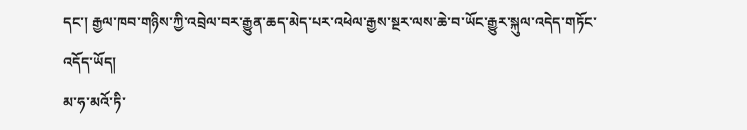དང་། རྒྱལ་ཁབ་གཉིས་ཀྱི་འབྲེལ་བར་རྒྱུན་ཆད་མེད་པར་འཕེལ་རྒྱས་སྔར་ལས་ཆེ་བ་ཡོང་རྒྱུར་སྐུལ་འདེད་གཏོང་འདོད་ཡོད།
མ་ཧ་མའོ་ཏི་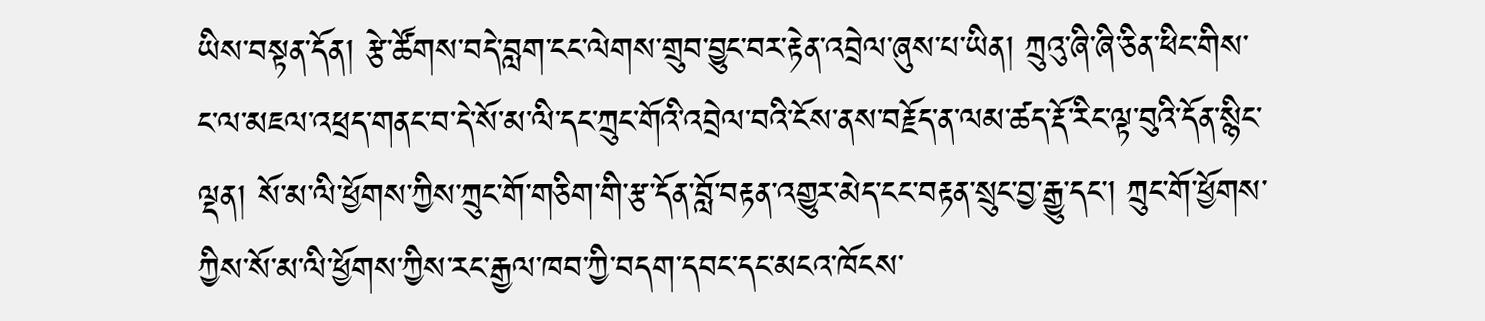ཡིས་བསྟན་དོན། རྩེ་ཚོགས་བདེ་བླག་ངང་ལེགས་གྲུབ་བྱུང་བར་རྟེན་འབྲེལ་ཞུས་པ་ཡིན། ཀྲུའུ་ཞི་ཞི་ཅིན་ཕིང་གིས་ང་ལ་མཇལ་འཕྲད་གནང་བ་དེ་སོ་མ་ལི་དང་ཀྲུང་གོའི་འབྲེལ་བའི་ངོས་ནས་བརྗོད་ན་ལམ་ཚད་རྡོ་རིང་ལྟ་བུའི་དོན་སྙིང་ལྡན། སོ་མ་ལི་ཕྱོགས་ཀྱིས་ཀྲུང་གོ་གཅིག་གི་རྩ་དོན་བློ་བརྟན་འགྱུར་མེད་ངང་བརྟན་སྲུང་བྱ་རྒྱུ་དང་། ཀྲུང་གོ་ཕྱོགས་ཀྱིས་སོ་མ་ལི་ཕྱོགས་ཀྱིས་རང་རྒྱལ་ཁབ་ཀྱི་བདག་དབང་དང་མངའ་ཁོངས་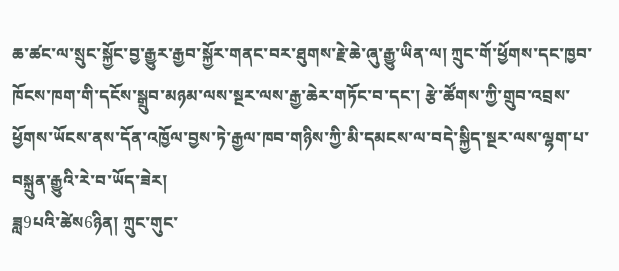ཆ་ཚང་ལ་སྲུང་སྐྱོང་བྱ་རྒྱུར་རྒྱབ་སྐྱོར་གནང་བར་ཐུགས་རྗེ་ཆེ་ཞུ་རྒྱུ་ཡིན་ལ། ཀྲུང་གོ་ཕྱོགས་དང་ཁྱབ་ཁོངས་ཁག་གི་དངོས་སྒྲུབ་མཉམ་ལས་སྔར་ལས་རྒྱ་ཆེར་གཏོང་བ་དང་། རྩེ་ཚོགས་ཀྱི་གྲུབ་འབྲས་ཕྱོགས་ཡོངས་ནས་དོན་འཁྱོལ་བྱས་ཏེ་རྒྱལ་ཁབ་གཉིས་ཀྱི་མི་དམངས་ལ་བདེ་སྐྱིད་སྔར་ལས་ལྷག་པ་བསྐྲུན་རྒྱུའི་རེ་བ་ཡོད་ཟེར།
ཟླ9པའི་ཚེས6ཉིན། ཀྲུང་གུང་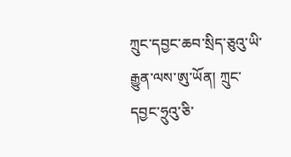ཀྲུང་དབྱང་ཆབ་སྲིད་ཅུའུ་ཡི་རྒྱུན་ལས་ཨུ་ཡོན། ཀྲུང་དབྱང་ཧྲུའུ་ཅི་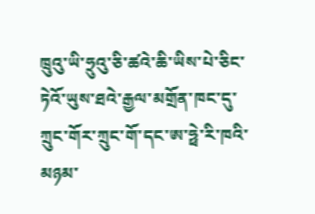ཁྲུའུ་ཡི་ཧྲུའུ་ཅི་ཚའེ་ཆི་ཡིས་པེ་ཅིང་ཏེའོ་ཡུས་ཐའེ་རྒྱལ་མགྲོན་ཁང་དུ་ཀྲུང་གོར་ཀྲུང་གོ་དང་ཨ་ཧྥེ་རི་ཁའི་མཉམ་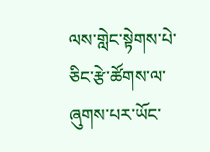ལས་གླེང་སྟེགས་པེ་ཅིང་རྩེ་ཚོགས་ལ་ཞུགས་པར་ཡོང་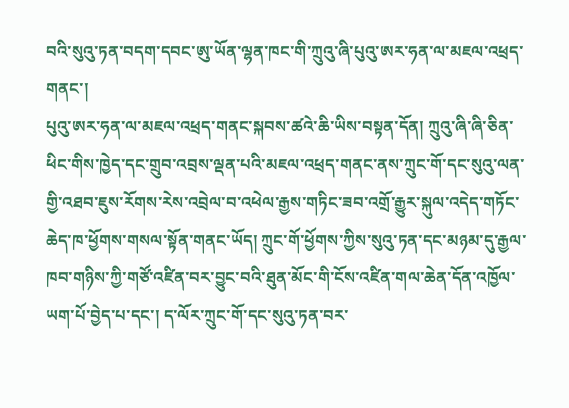བའི་སུའུ་ཏན་བདག་དབང་ཨུ་ཡོན་ལྷན་ཁང་གི་ཀྲུའུ་ཞི་པུའུ་ཨར་ཧན་ལ་མཇལ་འཕྲད་གནང་།
པུའུ་ཨར་ཧན་ལ་མཇལ་འཕྲད་གནང་སྐབས་ཚའེ་ཆི་ཡིས་བསྟན་དོན། ཀྲུའུ་ཞི་ཞི་ཅིན་ཕིང་གིས་ཁྱེད་དང་གྲུབ་འབྲས་ལྡན་པའི་མཇལ་འཕྲད་གནང་ནས་ཀྲུང་གོ་དང་སུའུ་ལན་གྱི་འཐབ་ཇུས་རོགས་རེས་འབྲེལ་བ་འཕེལ་རྒྱས་གཏིང་ཟབ་འགྲོ་རྒྱུར་སྐུལ་འདེད་གཏོང་ཆེད་ཁ་ཕྱོགས་གསལ་སྟོན་གནང་ཡོད། ཀྲུང་གོ་ཕྱོགས་ཀྱིས་སུའུ་ཏན་དང་མཉམ་དུ་རྒྱལ་ཁབ་གཉིས་ཀྱི་གཙོ་འཛིན་བར་བྱུང་བའི་ཐུན་མོང་གི་ངོས་འཛིན་གལ་ཆེན་དོན་འཁྱོལ་ཡག་པོ་བྱེད་པ་དང་། ད་ལོར་ཀྲུང་གོ་དང་སུའུ་ཏན་བར་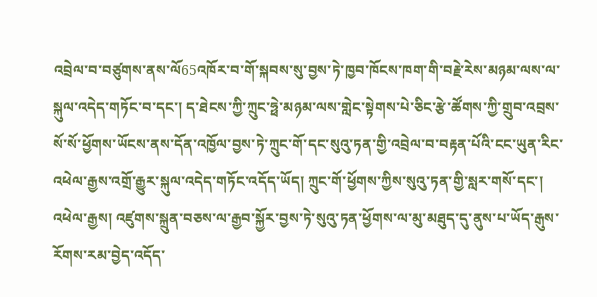འབྲེལ་བ་བཙུགས་ནས་ལོ65འཁོར་བ་གོ་སྐབས་སུ་བྱས་ཏེ་ཁྱབ་ཁོངས་ཁག་གི་བརྗེ་རེས་མཉམ་ལས་ལ་སྐུལ་འདེད་གཏོང་བ་དང་། ད་ཐེངས་ཀྱི་ཀྲུང་ཧྥེ་མཉམ་ལས་གླེང་སྟེགས་པེ་ཅིང་རྩེ་ཚོགས་ཀྱི་གྲུབ་འབྲས་སོ་སོ་ཕྱོགས་ཡོངས་ནས་དོན་འཁྱོལ་བྱས་ཏེ་ཀྲུང་གོ་དང་སུའུ་ཏན་གྱི་འབྲེལ་བ་བརྟན་པོའི་ངང་ཡུན་རིང་འཕེལ་རྒྱས་འགྲོ་རྒྱུར་སྐུལ་འདེད་གཏོང་འདོད་ཡོད། ཀྲུང་གོ་ཕྱོགས་ཀྱིས་སུའུ་ཏན་གྱི་སླར་གསོ་དང་། འཕེལ་རྒྱས། འཛུགས་སྐྲུན་བཅས་ལ་རྒྱབ་སྐྱོར་བྱས་ཏེ་སུའུ་ཏན་ཕྱོགས་ལ་མུ་མཐུད་དུ་ནུས་པ་ཡོད་རྒུས་རོགས་རམ་བྱེད་འདོད་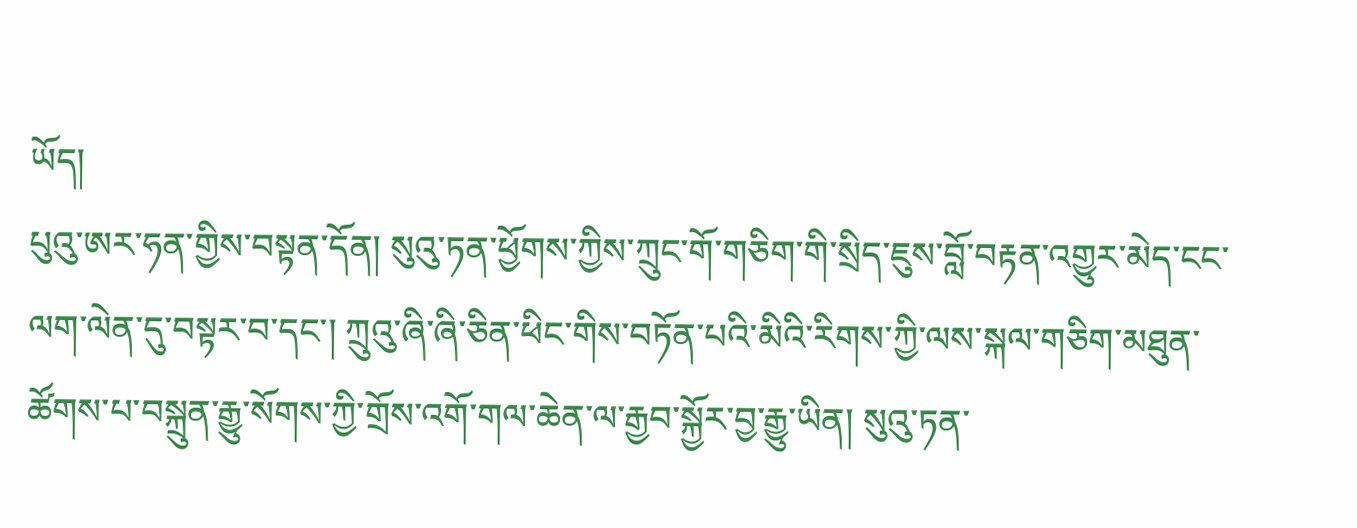ཡོད།
པུའུ་ཨར་ཧན་གྱིས་བསྟན་དོན། སུའུ་ཏན་ཕྱོགས་ཀྱིས་ཀྲུང་གོ་གཅིག་གི་སྲིད་ཇུས་བློ་བརྟན་འགྱུར་མེད་ངང་ལག་ལེན་དུ་བསྟར་བ་དང་། ཀྲུའུ་ཞི་ཞི་ཅིན་ཕིང་གིས་བཏོན་པའི་མིའི་རིགས་ཀྱི་ལས་སྐལ་གཅིག་མཐུན་ཚོགས་པ་བསྐྲུན་རྒྱུ་སོགས་ཀྱི་གྲོས་འགོ་གལ་ཆེན་ལ་རྒྱབ་སྐྱོར་བྱ་རྒྱུ་ཡིན། སུའུ་ཏན་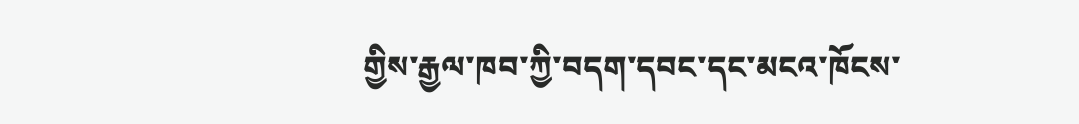གྱིས་རྒྱལ་ཁབ་ཀྱི་བདག་དབང་དང་མངའ་ཁོངས་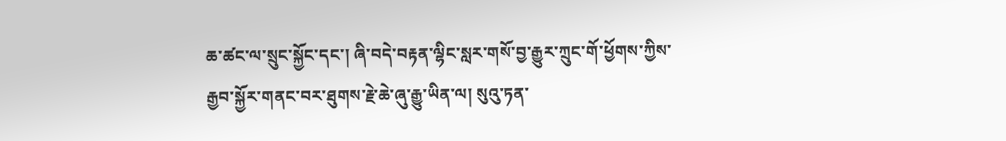ཆ་ཚང་ལ་སྲུང་སྐྱོང་དང་། ཞི་བདེ་བརྟན་ལྷིང་སླར་གསོ་བྱ་རྒྱུར་ཀྲུང་གོ་ཕྱོགས་ཀྱིས་རྒྱབ་སྐྱོར་གནང་བར་ཐུགས་རྗེ་ཆེ་ཞུ་རྒྱུ་ཡིན་ལ། སུའུ་ཏན་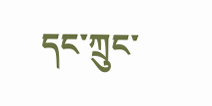དང་ཀྲུང་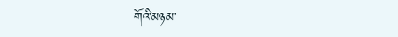གོའི་མཉམ་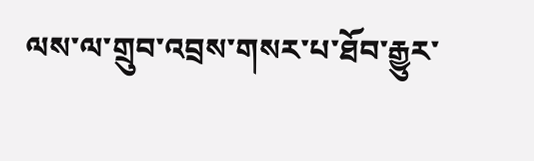ལས་ལ་གྲུབ་འབྲས་གསར་པ་ཐོབ་རྒྱུར་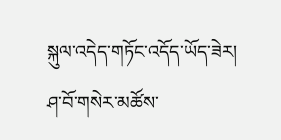སྐུལ་འདེད་གཏོང་འདོད་ཡོད་ཟེར།
ཤ་བོ་གསེར་མཚོས་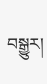བསྒྱུར།